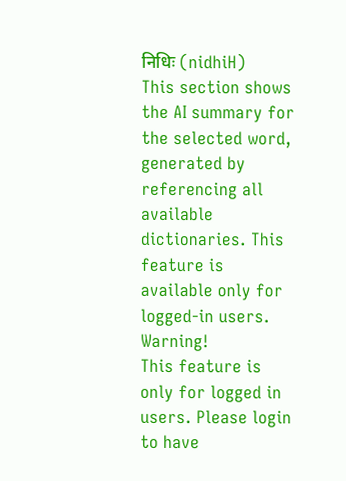निधिः (nidhiH)
This section shows the AI summary for the selected word, generated by referencing all available dictionaries. This feature is available only for logged-in users.
Warning!
This feature is only for logged in users. Please login to have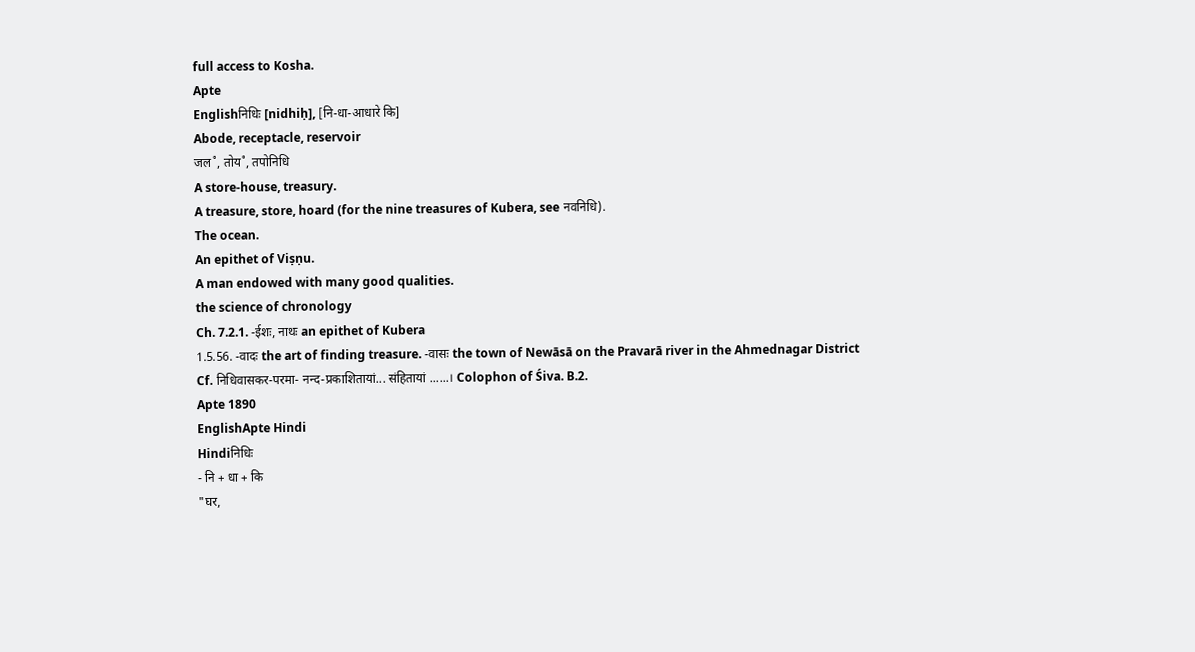full access to Kosha.
Apte
Englishनिधिः [nidhiḥ], [नि-धा-आधारे कि]
Abode, receptacle, reservoir
जल˚, तोय˚, तपोनिधि
A store-house, treasury.
A treasure, store, hoard (for the nine treasures of Kubera, see नवनिधि).
The ocean.
An epithet of Viṣṇu.
A man endowed with many good qualities.
the science of chronology
Ch. 7.2.1. -ईशः, नाथः an epithet of Kubera
1.5.56. -वादः the art of finding treasure. -वासः the town of Newāsā on the Pravarā river in the Ahmednagar District
Cf. निधिवासकर-परमा- नन्द-प्रकाशितायां... संहितायां ......। Colophon of Śiva. B.2.
Apte 1890
EnglishApte Hindi
Hindiनिधिः
- नि + धा + कि
"घर,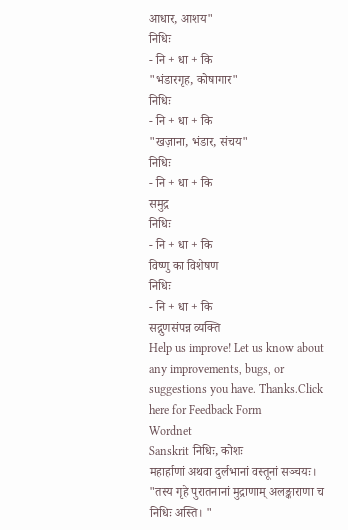आधार, आशय"
निधिः
- नि + धा + कि
"भंडारगृह, कोषागार"
निधिः
- नि + धा + कि
"खज़ाना, भंडार, संचय"
निधिः
- नि + धा + कि
समुद्र
निधिः
- नि + धा + कि
विष्णु का विशेषण
निधिः
- नि + धा + कि
सद्गुणसंपन्न व्यक्ति
Help us improve! Let us know about any improvements, bugs, or suggestions you have. Thanks.Click here for Feedback Form
Wordnet
Sanskrit निधिः, कोशः
महार्हाणां अथवा दुर्लभानां वस्तूनां सञ्चयः।
"तस्य गृहे पुरातनानां मुद्राणाम् अलङ्काराणा च निधिः अस्ति। "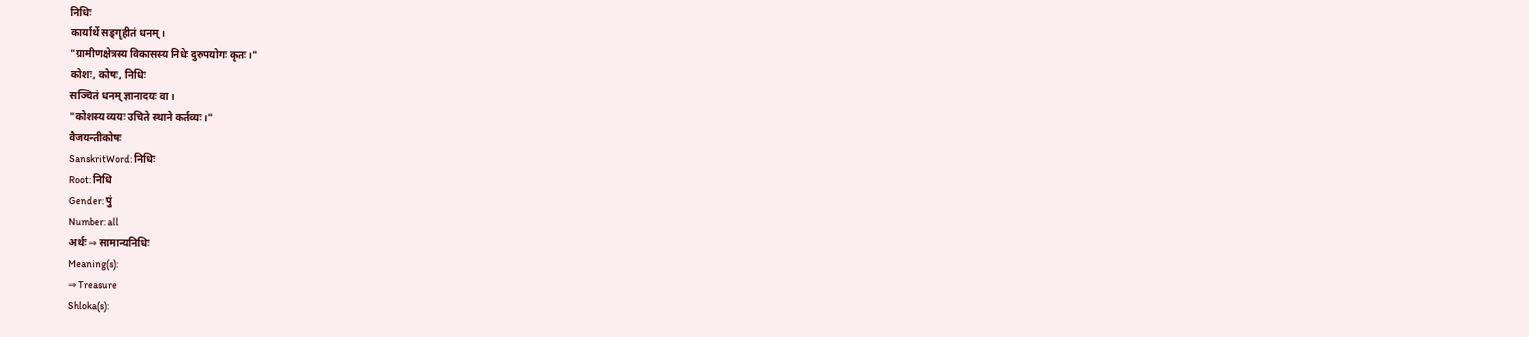निधिः
कार्यार्थे सङ्गृहीतं धनम्।
"ग्रामीणक्षेत्रस्य विकासस्य निधेः दुरुपयोगः कृतः।"
कोशः, कोषः, निधिः
सञ्चितं धनम् ज्ञानादयः वा।
"कोशस्य व्ययः उचिते स्थाने कर्तव्यः।"
वैजयन्तीकोषः
SanskritWord: निधिः
Root: निधि
Gender: पुं
Number: all
अर्थः ⇒ सामान्यनिधिः
Meaning(s):
⇒ Treasure
Shloka(s):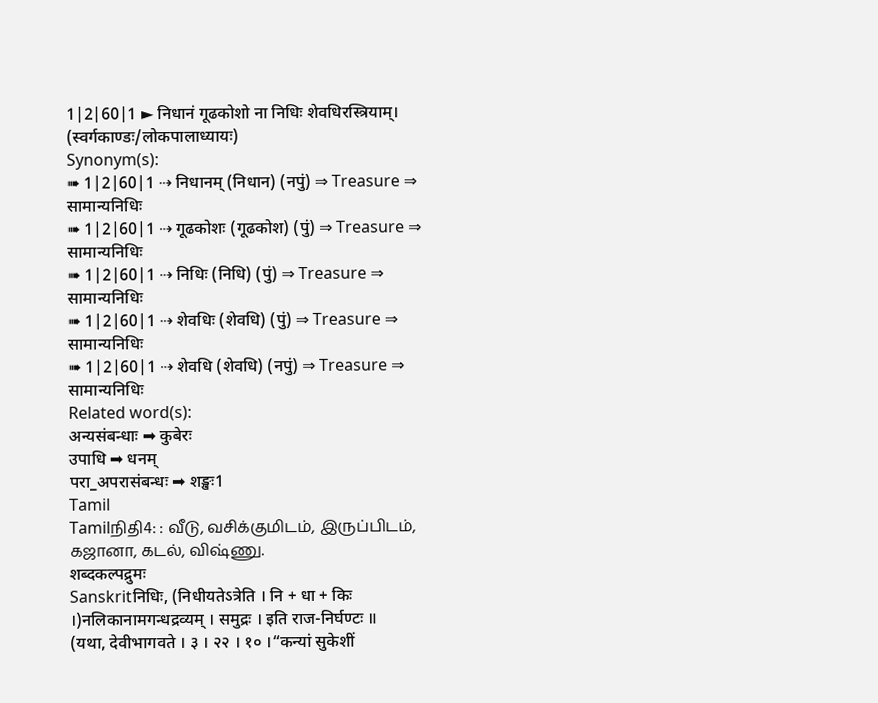1|2|60|1 ► निधानं गूढकोशो ना निधिः शेवधिरस्त्रियाम्। (स्वर्गकाण्डः/लोकपालाध्यायः)
Synonym(s):
➠ 1|2|60|1 ⇢ निधानम् (निधान) (नपुं) ⇒ Treasure ⇒ सामान्यनिधिः
➠ 1|2|60|1 ⇢ गूढकोशः (गूढकोश) (पुं) ⇒ Treasure ⇒ सामान्यनिधिः
➠ 1|2|60|1 ⇢ निधिः (निधि) (पुं) ⇒ Treasure ⇒ सामान्यनिधिः
➠ 1|2|60|1 ⇢ शेवधिः (शेवधि) (पुं) ⇒ Treasure ⇒ सामान्यनिधिः
➠ 1|2|60|1 ⇢ शेवधि (शेवधि) (नपुं) ⇒ Treasure ⇒ सामान्यनिधिः
Related word(s):
अन्यसंबन्धाः ➡ कुबेरः
उपाधि ➡ धनम्
परा_अपरासंबन्धः ➡ शङ्खः1
Tamil
Tamilநிதி4: : வீடு, வசிக்குமிடம், இருப்பிடம், கஜானா, கடல், விஷ்ணு.
शब्दकल्पद्रुमः
Sanskritनिधिः, (निधीयतेऽत्रेति । नि + धा + किः ।)नलिकानामगन्धद्रव्यम् । समुद्रः । इति राज-निर्घण्टः ॥
(यथा, देवीभागवते । ३ । २२ । १० ।“कन्यां सुकेशीं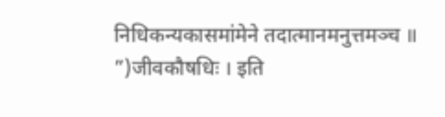निधिकन्यकासमांमेने तदात्मानमनुत्तमञ्च ॥
”)जीवकौषधिः । इति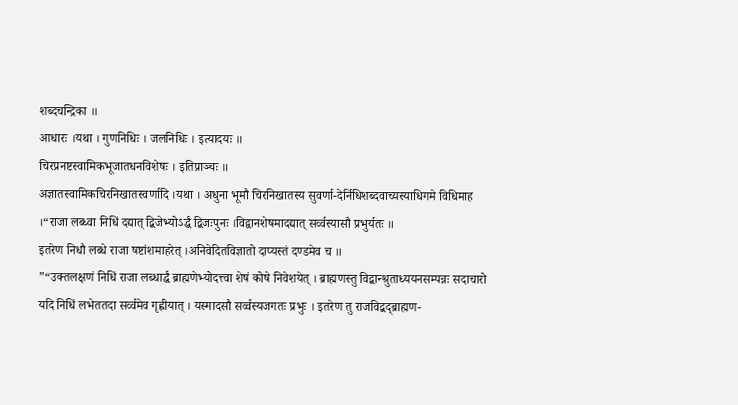शब्दचन्द्रिका ॥
आधारः ।यथा । गुणनिधिः । जलनिधिः । इत्यादयः ॥
चिरप्रनष्टस्वामिकभूजातधनविशेषः । इतिप्राञ्चः ॥
अज्ञातस्वामिकचिरनिखातस्वर्णादि ।यथा । अधुना भूमौ चिरनिखातस्य सुवर्णा-देर्निधिशब्दवाच्यस्याधिगमे विधिमाह ।“राजा लब्ध्वा निधिं दद्यात् द्बिजेभ्योऽर्द्धं द्बिजःपुनः ।विद्वानशेषमादद्यात् सर्व्वस्यासौ प्रभुर्यतः ॥
इतरेण निधौ लब्धे राजा षष्टांशमाहरेत् ।अनिवेदितविज्ञातो दाप्यस्तं दण्डमेव च ॥
”“उक्तलक्षणं निधिं राजा लब्धार्द्धं ब्राह्मणेभ्योदत्त्वा शेषं कोषे निवेशयेत् । ब्राह्मणस्तु विद्बान्श्रुताध्ययनसम्पन्नः सदाचारो यदि निधिं लभेततदा सर्व्वमेव गृह्णीयात् । यस्मादसौ सर्व्वस्यजगतः प्रभुः । इतरेण तु राजविद्बद्ब्राह्मण-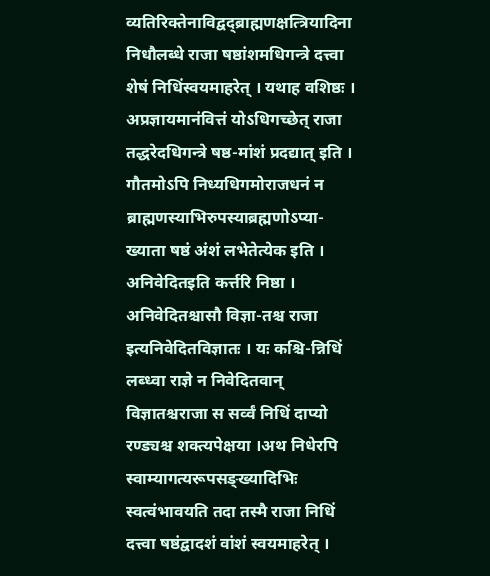व्यतिरिक्तेनाविद्वद्ब्राह्मणक्षत्त्रियादिना निधौलब्धे राजा षष्ठांशमधिगन्त्रे दत्त्वा शेषं निधिंस्वयमाहरेत् । यथाह वशिष्ठः । अप्रज्ञायमानंवित्तं योऽधिगच्छेत् राजा तद्धरेदधिगन्त्रे षष्ठ-मांशं प्रदद्यात् इति । गौतमोऽपि निध्यधिगमोराजधनं न ब्राह्मणस्याभिरुपस्याब्रह्मणोऽप्या-ख्याता षष्ठं अंशं लभेतेत्येक इति । अनिवेदितइति कर्त्तरि निष्ठा । अनिवेदितश्चासौ विज्ञा-तश्च राजा इत्यनिवेदितविज्ञातः । यः कश्चि-न्निधिं लब्ध्वा राज्ञे न निवेदितवान् विज्ञातश्चराजा स सर्व्वं निधिं दाप्यो रण्ड्यश्च शक्त्यपेक्षया ।अथ निधेरपि स्वाम्यागत्यरूपसङ्ख्यादिभिः स्वत्वंभावयति तदा तस्मै राजा निधिं दत्त्वा षष्ठंद्वादशं वांशं स्वयमाहरेत् ।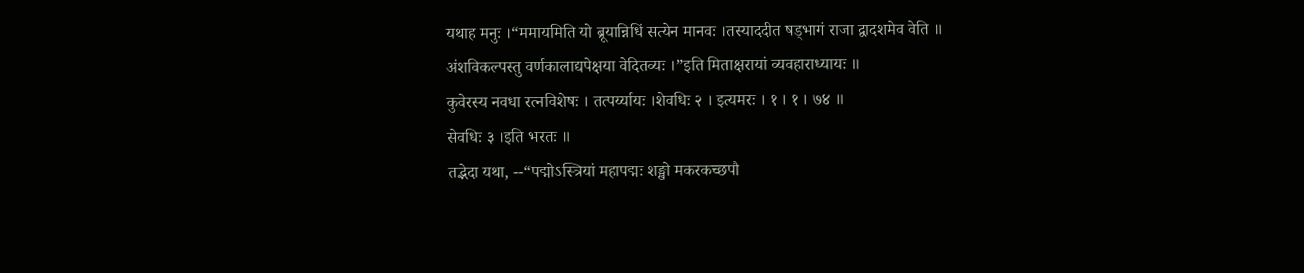यथाह मनुः ।“ममायमिति यो ब्रूयान्निधिं सत्येन मानवः ।तस्याददीत षड्भागं राजा द्वादशमेव वेति ॥
अंशविकल्पस्तु वर्णकालाद्यपेक्षया वेदितव्यः ।”इति मिताक्षरायां व्यवहाराध्यायः ॥
कुवेरस्य नवधा रत्नविशेषः । तत्पर्य्यायः ।शेवधिः २ । इत्यमरः । १ । १ । ७४ ॥
सेवधिः ३ ।इति भरतः ॥
तद्भेदा यथा, --“पद्मोऽस्त्रियां महापद्मः शङ्खो मकरकच्छपौ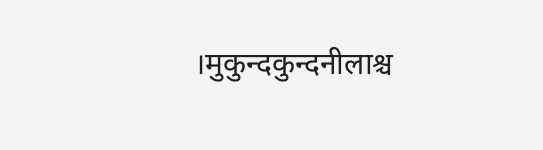।मुकुन्दकुन्दनीलाश्च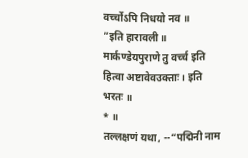वर्च्चोऽपि निधयो नव ॥
”इति हारावली ॥
मार्कण्डेयपुराणे तु वर्च्च इति हित्वा अष्टावेवउक्ताः । इति भरतः ॥
* ॥
तल्लक्षणं यथा, --“पद्मिनी नाम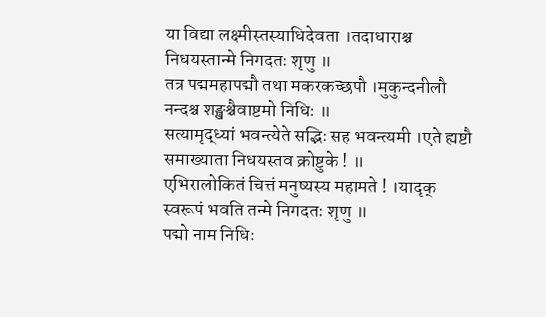या विद्या लक्ष्मीस्तस्याधिदेवता ।तदाधाराश्च निधयस्तान्मे निगदतः शृणु ॥
तत्र पद्ममहापद्मौ तथा मकरकच्छपौ ।मुकुन्दनीलौ नन्दश्च शङ्खश्चैवाष्टमो निधिः ॥
सत्यामृद्ध्यां भवन्त्येते सद्भिः सह भवन्त्यमी ।एते ह्यष्टौ समाख्याता निधयस्तव क्रोष्टुके ! ॥
एभिरालोकितं चित्तं मनुष्यस्य महामते ! ।यादृक् स्वरूपं भवति तन्मे निगदतः शृणु ॥
पद्मो नाम निधिः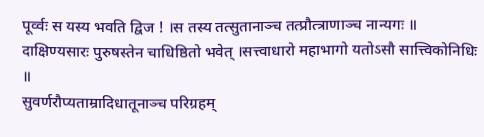पूर्व्वः स यस्य भवति द्विज ! ।स तस्य तत्सुतानाञ्च तत्प्रौत्त्राणाञ्च नान्यगः ॥
दाक्षिण्यसारः पुरुषस्तेन चाधिष्ठितो भवेत् ।सत्त्वाधारो महाभागो यतोऽसौ सात्त्विकोनिधिः ॥
सुवर्णरौप्यताम्रादिधातूनाञ्च परिग्रहम्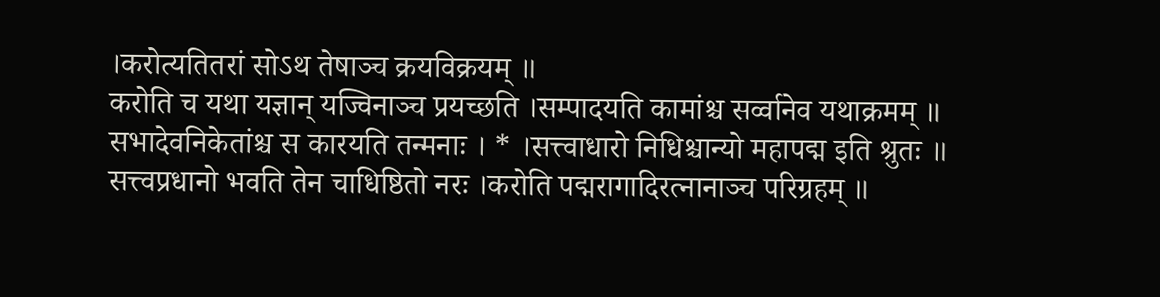।करोत्यतितरां सोऽथ तेषाञ्च क्रयविक्रयम् ॥
करोति च यथा यज्ञान् यज्विनाञ्च प्रयच्छति ।सम्पादयति कामांश्च सर्व्वानेव यथाक्रमम् ॥
सभादेवनिकेतांश्च स कारयति तन्मनाः । * ।सत्त्वाधारो निधिश्चान्यो महापद्म इति श्रुतः ॥
सत्त्वप्रधानो भवति तेन चाधिष्ठितो नरः ।करोति पद्मरागादिरत्नानाञ्च परिग्रहम् ॥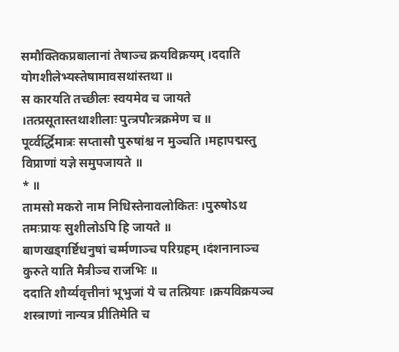समौक्तिकप्रबालानां तेषाञ्च क्रयविक्रयम् ।ददाति योगशीलेभ्यस्तेषामावसथांस्तथा ॥
स कारयति तच्छीलः स्वयमेव च जायते ।तत्प्रसूतास्तथाशीलाः पुत्त्रपौत्त्रक्रमेण च ॥
पूर्व्वर्द्धिमात्रः सप्तासौ पुरुषांश्च न मुञ्चति ।महापद्मस्तु विप्राणां यज्ञे समुपजायते ॥
* ॥
तामसो मकरो नाम निधिस्तेनावलोकितः ।पुरुषोऽथ तमःप्रायः सुशीलोऽपि हि जायते ॥
बाणखड्गर्ष्टिधनुषां चर्म्मणाञ्च परिग्रहम् ।दंशनानाञ्च कुरुते याति मैत्रीञ्च राजभिः ॥
ददाति शौर्य्यवृत्तीनां भूभुजां ये च तत्प्रियाः ।क्रयविक्रयञ्च शस्त्राणां नान्यत्र प्रीतिमेति च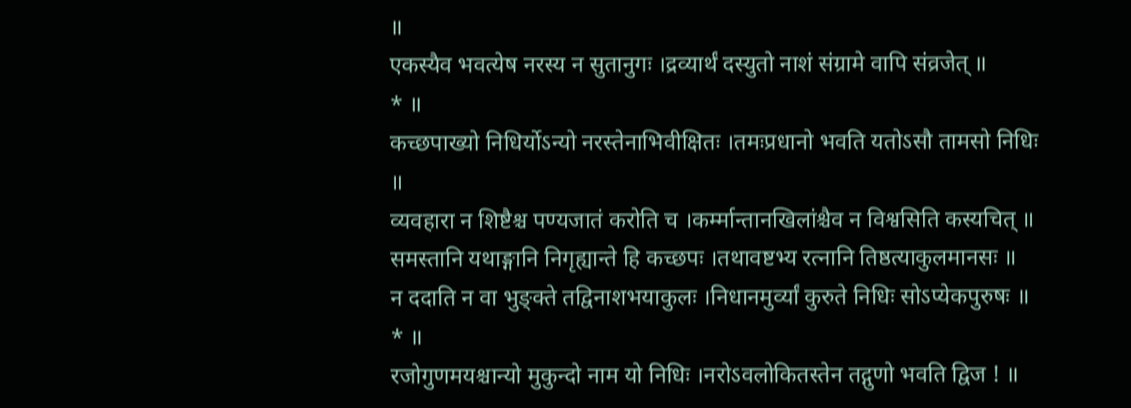॥
एकस्यैव भवत्येष नरस्य न सुतानुगः ।द्रव्यार्थं दस्युतो नाशं संग्रामे वापि संव्रजेत् ॥
* ॥
कच्छपाख्यो निधिर्योऽन्यो नरस्तेनाभिवीक्षितः ।तमःप्रधानो भवति यतोऽसौ तामसो निधिः ॥
व्यवहारा न शिष्टैश्च पण्यजातं करोति च ।कर्म्मान्तानखिलांश्चैव न विश्वसिति कस्यचित् ॥
समस्तानि यथाङ्गानि निगृह्यान्ते हि कच्छपः ।तथावष्टभ्य रत्नानि तिष्ठत्याकुलमानसः ॥
न ददाति न वा भुङ्क्ते तद्विनाशभयाकुलः ।निधानमुर्व्यां कुरुते निधिः सोऽप्येकपुरुषः ॥
* ॥
रजोगुणमयश्चान्यो मुकुन्दो नाम यो निधिः ।नरोऽवलोकितस्तेन तद्गुणो भवति द्विज ! ॥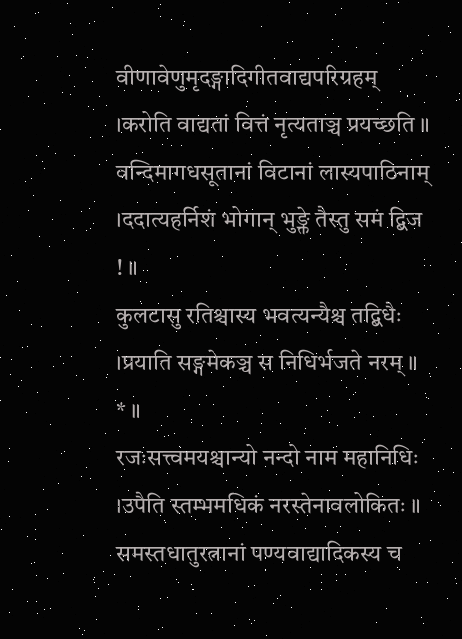वीणावेणुमृदङ्गादिगीतवाद्यपरिग्रहम् ।करोति वाद्यतां वित्तं नृत्यताञ्च प्रयच्छति ॥
वन्दिमागधसूतानां विटानां लास्यपाठिनाम् ।ददात्यहर्निशं भोगान् भुङ्क्ते तैस्तु समं द्बिज ! ॥
कुलटासु रतिश्चास्य भवत्यन्यैश्च तद्बिधैः ।प्रयाति सङ्गमेकञ्च स निधिर्भजते नरम् ॥
* ॥
रजःसत्त्वमयश्चान्यो नन्दो नाम महानिधिः ।उपैति स्तम्भमधिकं नरस्तेनावलोकितः ॥
समस्तधातुरत्नानां पण्यवाद्यादिकस्य च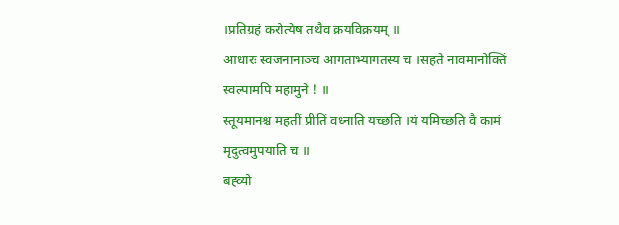।प्रतिग्रहं करोत्येष तथैव क्रयविक्रयम् ॥
आधारः स्वजनानाञ्च आगताभ्यागतस्य च ।सहते नावमानोक्तिं स्वल्पामपि महामुने ! ॥
स्तूयमानश्च महतीं प्रीतिं वध्नाति यच्छति ।यं यमिच्छति वै कामं मृदुत्वमुपयाति च ॥
बह्व्यो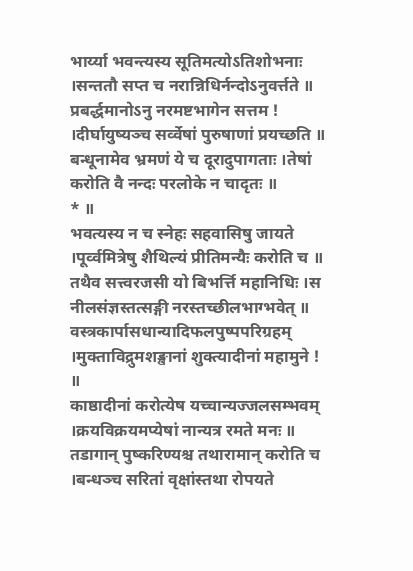भार्य्या भवन्त्यस्य सूतिमत्योऽतिशोभनाः ।सन्ततौ सप्त च नरान्निधिर्नन्दोऽनुवर्त्तते ॥
प्रबर्द्धमानोऽनु नरमष्टभागेन सत्तम ! ।दीर्घायुष्यञ्च सर्व्वेषां पुरुषाणां प्रयच्छति ॥
बन्धूनामेव भ्रमणं ये च दूरादुपागताः ।तेषां करोति वै नन्दः परलोके न चादृतः ॥
* ॥
भवत्यस्य न च स्नेहः सहवासिषु जायते ।पूर्व्वमित्रेषु शैथिल्यं प्रीतिमन्यैः करोति च ॥
तथैव सत्त्वरजसी यो बिभर्त्ति महानिधिः ।स नीलसंज्ञस्तत्सङ्गी नरस्तच्छीलभाग्भवेत् ॥
वस्त्रकार्पासधान्यादिफलपुष्पपरिग्रहम् ।मुक्ताविद्रुमशङ्खानां शुक्त्यादीनां महामुने ! ॥
काष्ठादीनां करोत्येष यच्चान्यज्जलसम्भवम् ।क्रयविक्रयमप्येषां नान्यत्र रमते मनः ॥
तडागान् पुष्करिण्यश्च तथारामान् करोति च ।बन्धञ्च सरितां वृक्षांस्तथा रोपयते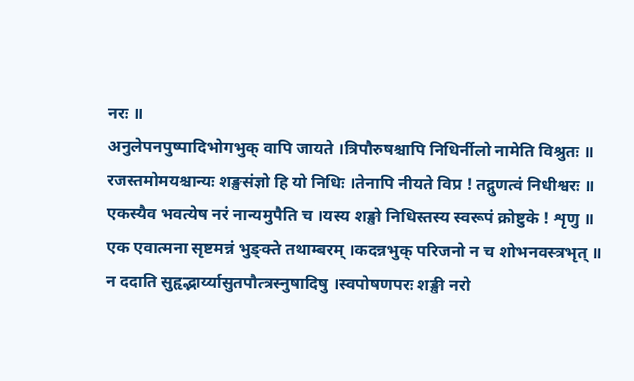नरः ॥
अनुलेपनपुष्पादिभोगभुक् वापि जायते ।त्रिपौरुषश्चापि निधिर्नीलो नामेति विश्रुतः ॥
रजस्तमोमयश्चान्यः शङ्खसंज्ञो हि यो निधिः ।तेनापि नीयते विप्र ! तद्गुणत्वं निधीश्वरः ॥
एकस्यैव भवत्येष नरं नान्यमुपैति च ।यस्य शङ्खो निधिस्तस्य स्वरूपं क्रोष्टुके ! शृणु ॥
एक एवात्मना सृष्टमन्नं भुङ्क्ते तथाम्बरम् ।कदन्नभुक् परिजनो न च शोभनवस्त्रभृत् ॥
न ददाति सुहृद्भार्य्यासुतपौत्त्रस्नुषादिषु ।स्वपोषणपरः शङ्खी नरो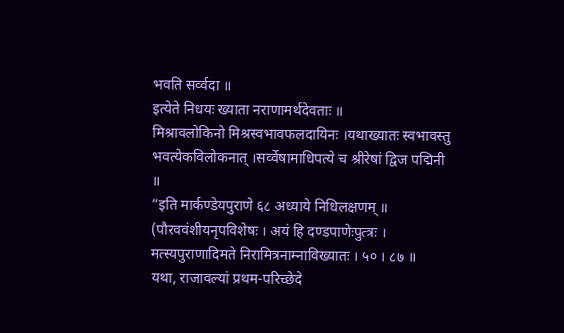भवति सर्व्वदा ॥
इत्येते निधयः ख्याता नराणामर्थदेवताः ॥
मिश्रावलोकिनो मिश्रस्वभावफलदायिनः ।यथाख्यातः स्वभावस्तु भवत्येकविलोकनात् ।सर्व्वेषामाधिपत्ये च श्रीरेषां द्विज पद्मिनी ॥
”इति मार्कण्डेयपुराणे ६८ अध्याये निधिलक्षणम् ॥
(पौरववंशीयनृपविशेषः । अयं हि दण्डपाणेःपुत्त्रः । मत्स्यपुराणादिमते निरामित्रनाम्नाविख्यातः । ५० । ८७ ॥
यथा, राजावल्यां प्रथम-परिच्छेदे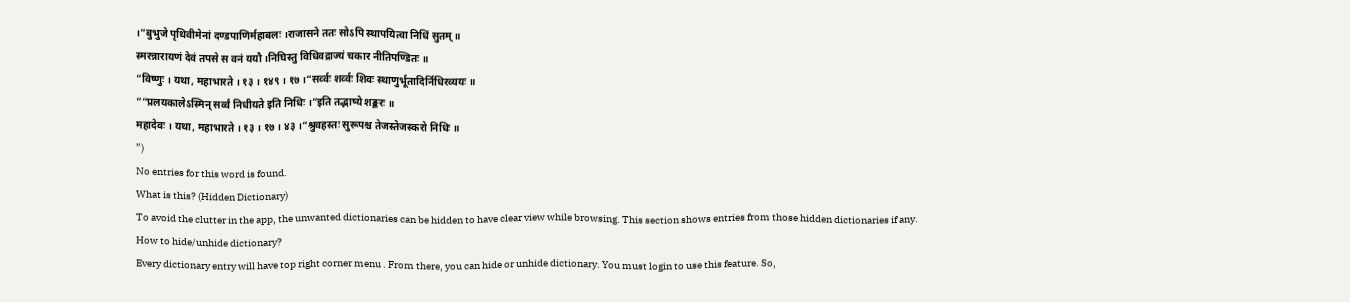।“बुभुजे पृथिवीमेनां दण्डपाणिर्महाबलः ।राजासने ततः सोऽपि स्थापयित्वा निधिं सुतम् ॥
स्मरन्नारायणं देवं तपसे स वनं ययौ ।निघिस्तु विधिवद्राज्यं चकार नीतिपण्डितः ॥
”विष्णुः । यथा, महाभारते । १३ । १४९ । १७ ।“सर्व्वः शर्व्वः शिवः स्थाणुर्भूतादिर्निधिरव्ययः ॥
”“प्रलयकालेऽस्मिन् सर्व्वं निधीयते इति निधिः ।”इति तद्भाष्ये शङ्करः ॥
महादेवः । यथा, महाभारते । १३ । १७ । ४३ ।“श्रुवहस्तः सुरूपश्च तेजस्तेजस्करो निधिः ॥
”)
No entries for this word is found.
What is this? (Hidden Dictionary)
To avoid the clutter in the app, the unwanted dictionaries can be hidden to have clear view while browsing. This section shows entries from those hidden dictionaries if any.
How to hide/unhide dictionary?
Every dictionary entry will have top right corner menu . From there, you can hide or unhide dictionary. You must login to use this feature. So,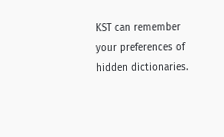KST can remember your preferences of hidden dictionaries.